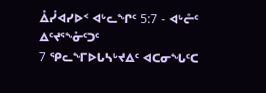ᐂᓮᐊᓯᐅᑉ ᐊᒡᓚᖏᑦ 5:7 - ᐊᒡᓔᑦ ᐃᑦᔪᕐᖕᓁᑦᑐᑦ
7 ᕿᓚᖕᒥᐅᒐᓴᒡᔪᐃᑦ ᐊᑕᓂᖓᑦᑕ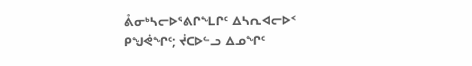ᕔᓂᒃᓴᓕᐅᕐᕕᒋᖕᒪᒋᑦ ᐃᓴᕆᐊᓕᐅᑉ ᑭᖑᕚᖏᑦ; ᔫᑕᐅᓪᓗ ᐃᓄᖏᑦ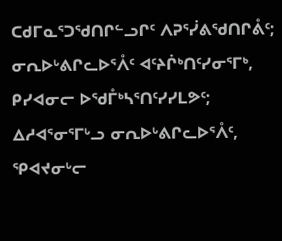ᑕᑯᒥᓇᕐᑐᖁᑎᒋᓪᓗᒋᑦ ᐱᕈᕐᓰᕕᖁᑎᒋᕔᑦ; ᓂᕆᐅᒡᕕᒋᓚᐅᕐᐰᑦ ᐊᑦᔨᒌᒃᑎᑦᓯᓂᕐᒥᒃ, ᑭᓯᐊᓂᓕ ᐅᖁᒤᒃᓴᕐᑎᑦᓯᓯᒪᕗᑦ; ᐃᓱᐊᕐᓂᕐᒥᒡᓗ ᓂᕆᐅᒡᕕᒋᓚᐅᕐᐰᑦ, ᕿᐊᔪᓂᒡᓕ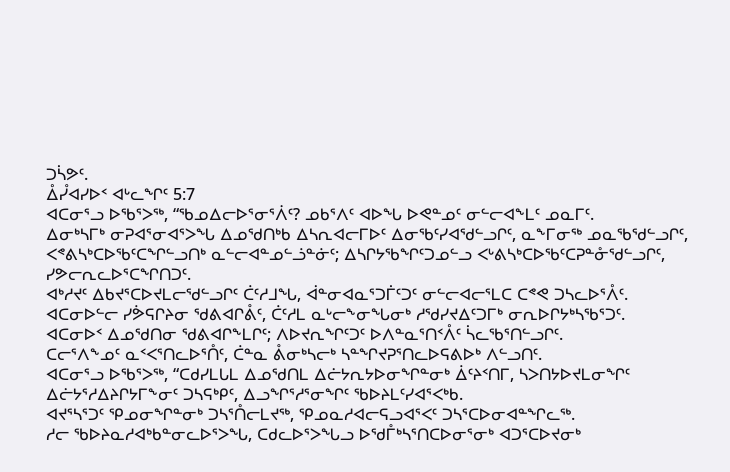ᑐᓵᕗᑦ.
ᐂᓮᐊᓯᐅᑉ ᐊᒡᓚᖏᑦ 5:7
ᐊᑕᓂᕐᓗ ᐅᖃᕐᐳᖅ, “ᖃᓄᐃᓕᐅᕐᓂᕐᐲᑦ? ᓄᑲᕐᐱᑦ ᐊᐅᖓ ᐅᕙᓐᓄᑦ ᓂᓪᓕᐊᖕᒪᑦ ᓄᓇᒥᑦ.
ᐃᓂᒃᓴᒥᒃ ᓂᕈᐊᕐᓂᐊᕐᐳᖓ ᐃᓄᖁᑎᒃᑲ ᐃᓴᕆᐊᓕᒥᐅᑦ ᐃᓂᖃᑦᓯᐊᖁᓪᓗᒋᑦ, ᓇᖕᒥᓂᖅ ᓄᓇᖃᖁᓪᓗᒋᑦ, ᐸᕝᕕᓴᒃᑕᐅᖃᑦᑕᖏᓪᓗᑎᒃ ᓇᓪᓕᐊᓐᓄᓪᓘᓐᓃᑦ; ᐃᓴᒋᔭᖃᖏᑦᑐᓄᓪᓗ ᐸᒡᕕᓴᒃᑕᐅᖃᑦᑕᕈᓐᓁᖁᓪᓗᒋᑦ, ᓯᕗᓕᕆᓚᐅᕐᑕᖏᑎᑐᑦ.
ᐊᒃᓱᔪᑦ ᐃᑲᔪᕐᑕᐅᔪᒪᓕᖁᓪᓗᒋᑦ ᑖᑦᓱᒧᖓ, ᐋᓐᓂᐊᓇᕐᑐᒦᑦᑐᑦ ᓂᓪᓕᐊᓕᕐᒪᑕ ᑕᕝᕙ ᑐᓴᓚᐅᕐᐰᑦ.
ᐊᑕᓂᐅᓪᓕ ᓯᕘᕋᒋᔨᓂ ᖁᕕᐊᒋᕔᑦ, ᑖᑦᓱᒪ ᓇᒡᓕᖕᓂᖓᓂᒃ ᓱᖁᓯᔪᐃᑦᑐᒥᒃ ᓂᕆᐅᒋᔭᒃᓴᖃᕐᑐᑦ.
ᐊᑕᓂᐅᑉ ᐃᓄᖁᑎᓂ ᖁᕕᐊᒋᖕᒪᒋᑦ; ᐱᐅᔪᕆᖏᑦᑐᑦ ᐅᐱᓐᓇᕐᑎᑉᐰᑦ ᓵᓚᖃᕐᑎᓪᓗᒋᑦ.
ᑕᓕᕐᐱᖕᓄᑦ ᓇᑉᐸᕐᑎᓚᐅᕐᑍᑦ, ᑖᓐᓇ ᕔᓂᒃᓴᓕᒃ ᓴᓐᖏᔪᕈᕐᑎᓚᐅᕋᕕᐅᒃ ᐱᓪᓗᑎᑦ.
ᐊᑕᓂᕐᓗ ᐅᖃᕐᐳᖅ, “ᑕᑯᓯᒪᒐᒪ ᐃᓄᖁᑎᒪ ᐃᓖᔭᕆᔭᐅᓂᖏᓐᓂᒃ ᐄᑦᔨᑉᑎᒥ, ᓴᐳᑎᔭᐅᔪᒪᓂᖏᑦ ᐃᓖᔭᕐᓱᐃᔨᒋᔭᒥᖕᓂᑦ ᑐᓴᕋᒃᑭᑦ, ᐃᓗᖏᕐᓱᕐᓂᖏᑦ ᖃᐅᔨᒪᑦᓯᐊᕐᐸᒃᑲ.
ᐊᔪᕐᓴᕐᑐᑦ ᕿᓄᓂᖏᓐᓂᒃ ᑐᓴᕐᑍᓕᒪᔪᖅ, ᕿᓄᓇᓱᐊᓕᕋᓗᐊᕐᐸᑦ ᑐᓴᕐᑕᐅᓂᐊᓐᖏᓚᖅ.
ᓱᓕ ᖃᐅᔨᓇᓱᐊᒃᑲᓐᓂᓚᐅᕐᐳᖓ, ᑕᑯᓚᐅᕐᐳᖓᓗ ᐅᖁᒤᒃᓴᕐᑎᑕᐅᓂᕐᓂᒃ ᐊᑐᕐᑕᐅᔪᓂᒃ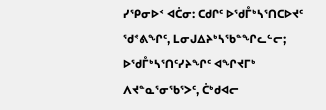ᓯᕿᓂᐅᑉ ᐊᑖᓂ: ᑕᑯᒋᑦ ᐅᖁᒤᒃᓴᕐᑎᑕᐅᔪᑦ ᖁᕝᕕᖏᑦ, ᒪᓂᒍᐃᔨᒃᓴᖃᓐᖏᓚᓪᓕ; ᐅᖁᒤᒃᓴᕐᑎᑦᓯᔨᖏᑦ ᐊᖏᔪᒥᒃ ᐱᔪᓐᓇᕐᓂᖃᕐᐳᑦ, ᑖᒃᑯᐊᓕ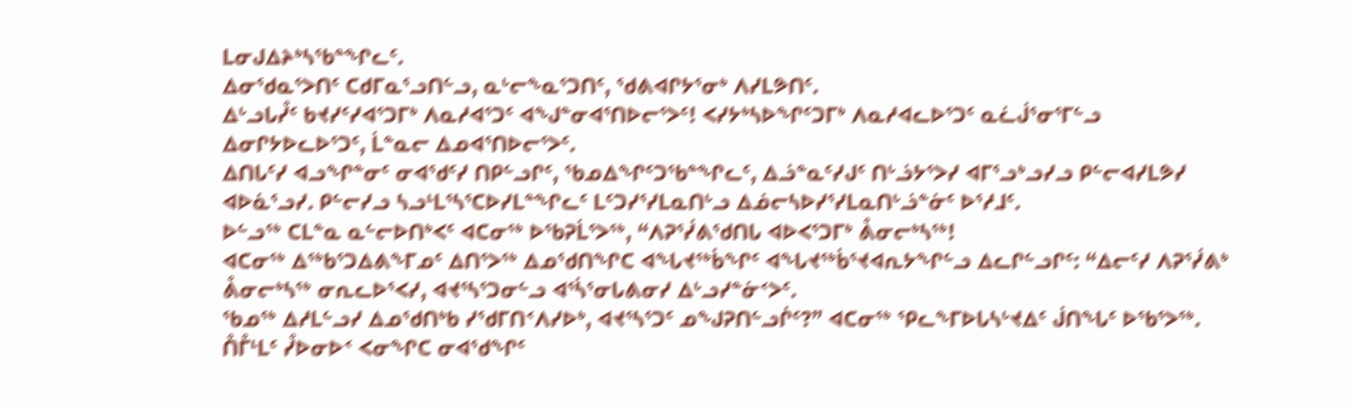ᒪᓂᒍᐃᔨᒃᓴᖃᓐᖏᓚᑦ.
ᐃᓂᖁᓇᕐᐳᑎᑦ ᑕᑯᒥᓇᕐᓗᑎᓪᓗ, ᓇᒡᓕᖕᓇᕐᑐᑎᑦ, ᖁᕕᐊᒋᔭᕐᓂᒃ ᐱᓯᒪᕗᑎᑦ.
ᐃᒡᓗᒐᓮᑦ ᑲᔪᓯᑦᓯᐊᕐᑐᒥᒃ ᐱᓇᓱᐊᕐᑐᑦ ᐊᖑᓐᓂᐊᕐᑎᐅᓕᕐᐳᑦ! ᐸᓯᔭᒃᓴᐅᖏᑦᑐᒥᒃ ᐱᓇᓱᐊᓚᐅᕐᑐᑦ ᓇᓛᒎᕐᓂᕐᒥᓪᓗ ᐃᓂᒋᔭᐅᓚᐅᕐᑐᑦ, ᒫᓐᓇᓕ ᐃᓄᐊᕐᑎᐅᓕᕐᐳᑦ.
ᐃᑎᒐᑦᓯ ᐊᓗᖏᓐᓂᑦ ᓂᐊᖁᑦᓯ ᑎᑭᓪᓗᒋᑦ, ᖃᓄᐃᖏᑦᑐᖃᓐᖏᓚᑦ, ᐃᓘᓐᓇᑦᓯᒍᑦ ᑎᒡᓘᔭᕐᐳᓯ ᐊᒥᕐᓗᒃᓗᓯᓗ ᑭᓪᓕᐊᓯᒪᕗᓯ ᐊᐅᓈᕐᓗᓯ. ᑭᓪᓕᓯᓗ ᓴᓗᒻᒪᕐᓴᕐᑕᐅᓯᒪᓐᖏᓚᑦ ᒪᑦᑐᓯᕐᓯᒪᓇᑎᒡᓗ ᐃᓅᓕᓴᐅᓯᕐᓯᒪᓇᑎᒡᓘᓐᓃᑦ ᐅᕐᓱᒧᑦ.
ᐅᓪᓗᖅ ᑕᒪᓐᓇ ᓇᓪᓕᐅᑎᒃᐸᑦ ᐊᑕᓂᖅ ᐅᖃᕈᒫᕐᐳᖅ, “ᐱᕈᕐᓰᕕᖁᑎᒐ ᐊᐅᐸᕐᑐᒥᒃ ᕔᓂᓕᒃᓴᖅ!
ᐊᑕᓂᖅ ᐃᖅᑲᕐᑐᐃᕕᖕᒥᓄᑦ ᐃᑎᕐᐳᖅ ᐃᓄᖁᑎᖏᑕ ᐊᖓᔪᖅᑳᖏᑦ ᐊᖓᔪᖅᑳᕐᔪᐊᕆᔭᖏᓪᓗ ᐃᓚᒋᓪᓗᒋᑦ: “ᐃᓕᑦᓯ ᐱᕈᕐᓰᕕᒃ ᕔᓂᓕᒃᓴᖅ ᓂᕆᓚᐅᕐᐸᓯ, ᐊᔪᕐᓴᕐᑐᓂᓪᓗ ᐊᕐᓵᕐᓂᒐᕕᓂᓯ ᐃᒡᓗᓯᓐᓃᑉᐳᑦ.
ᖃᓄᖅ ᐃᓱᒪᓪᓗᓯ ᐃᓄᖁᑎᒃᑲ ᓯᖁᒥᑎᑉᐱᓯᐅᒃ, ᐊᔪᕐᓴᕐᑐᑦ ᓄᖑᕈᑎᓪᓗᒌᑦ?” ᐊᑕᓂᖅ ᕿᓚᖕᒥᐅᒐᓴᒡᔪᐃᑦ ᒎᑎᖓᑦ ᐅᖃᕐᐳᖅ.
ᑍᒤᒻᒪᑦ ᓮᐅᓂᐅᑉ ᐸᓂᖏᑕ ᓂᐊᖁᖏᑦ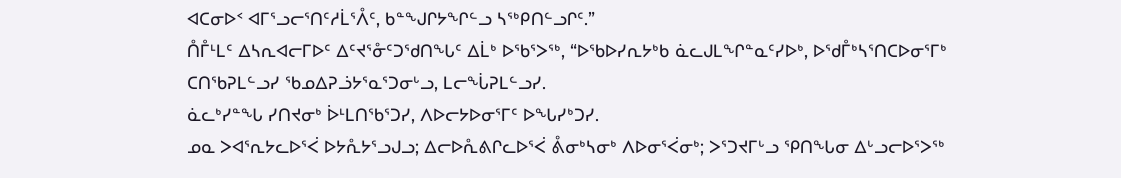ᐊᑕᓂᐅᑉ ᐊᒥᕐᓗᓕᕐᑎᑦᓱᒫᕐᐰᑦ, ᑲᓐᖑᒋᔭᖏᓪᓗ ᓴᖅᑭᑎᓪᓗᒋᑦ.”
ᑍᒤᒻᒪᑦ ᐃᓴᕆᐊᓕᒥᐅᑦ ᐃᑦᔪᕐᓁᑦᑐᖁᑎᖓᑦ ᐃᒫᒃ ᐅᖃᕐᐳᖅ, “ᐅᖃᐅᓯᕆᔭᒃᑲ ᓈᓚᒍᒪᖏᓐᓇᑦᓯᐅᒃ, ᐅᖁᒤᒃᓴᕐᑎᑕᐅᓂᕐᒥᒃ ᑕᑎᖃᕈᒪᓪᓗᓯ ᖃᓄᐃᕈᓘᔭᕐᓇᕐᑐᓂᒡᓗ, ᒪᓕᖔᕈᒪᓪᓗᓯ.
ᓈᓚᒃᓯᓐᖓ ᓯᑎᔪᓂᒃ ᐆᒻᒪᑎᖃᕐᑐᓯ, ᐱᐅᓕᔭᐅᓂᕐᒥᑦ ᐅᖓᓯᒃᑐᓯ.
ᓄᓇ ᐳᐊᕐᕆᔭᓚᐅᕐᐹ ᐅᔭᕅᔭᕐᓗᒍᓗ; ᐃᓕᐅᕅᕕᒋᓚᐅᕐᐹ ᕔᓂᒃᓴᓂᒃ ᐱᐅᓂᕐᐹᓂᒃ; ᐳᕐᑐᔪᒥᒡᓗ ᕿᑎᖓᓂ ᐃᒡᓗᓕᐅᕐᐳᖅ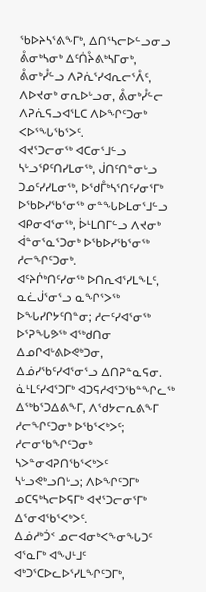ᖃᐅᔨᓴᕐᕕᖕᒥᒃ, ᐃᑎᕐᓴᓕᐅᓪᓗᓂᓗ ᕔᓂᒃᓴᓂᒃ ᐃᑦᑏᔧᕕᒃᓴᒥᓂᒃ, ᕔᓂᒃᓮᓪᓗ ᐱᕈᕇᕐᓯᐊᕆᓕᕐᐰᑦ, ᐱᐅᔪᓂᒃ ᓂᕆᐅᒡᓗᓂ, ᕔᓂᒃᓮᓪᓕ ᐱᕈᕇᕋᓗᐊᕐᒪᑕ ᐱᐅᖏᑦᑐᓂᒃ ᐸᐅᕐᖓᖃᕐᐳᑦ.
ᐊᔪᕐᑐᓕᓂᖅ ᐊᑕᓂᕐᒧᓪᓗ ᓴᒡᓗᕿᑦᑎᓯᒪᓂᖅ, ᒎᑎᑦᑎᓐᓂᒡᓗ ᑐᓄᑦᓯᓯᒪᓂᖅ, ᐅᖁᒤᒃᓴᕐᑎᑦᓯᓂᕐᒥᒃ ᐅᖃᐅᓯᖃᕐᓂᖅ ᓂᓐᖓᐅᒪᓂᕐᒧᓪᓗ ᐊᑭᓂᐊᕐᓂᖅ, ᐆᒻᒪᑎᒥᓪᓗ ᐱᔪᓂᒃ ᐋᓐᓂᕐᓇᕐᑐᓂᒃ ᐅᖃᐅᓯᖃᕐᓂᖅ ᓱᓕᖏᑦᑐᓂᒃ.
ᐊᑦᔨᒌᒃᑎᑦᓯᓂᖅ ᐅᑎᕆᐊᕐᓯᒪᖕᒪᑦ, ᓇᓛᒎᕐᓂᕐᓗ ᓇᖏᕐᐳᖅ ᐅᖓᓯᒋᔭᑦᑎᓐᓂ; ᓱᓕᑦᓯᐊᕐᓂᖅ ᐅᕐᕈᖓᕗᖅ ᐊᖅᑯᑎᓂ ᐃᓄᒋᐊᒡᕕᐅᕙᒃᑐᓂ, ᐃᓅᓯᖃᑦᓯᐊᕐᓂᕐᓗ ᐃᑎᕈᓐᓇᕋᓂ.
ᓈᒻᒪᑦᓯᐊᕐᑐᒥᒃ ᐊᑐᕋᓱᐊᕐᑐᖃᓐᖏᓚᖅ ᐃᖅᑲᕐᑐᐃᕕᖕᒥ, ᐱᖁᔭᓕᕆᕕᖕᒥ ᓱᓕᖏᑦᑐᓂᒃ ᐅᖃᕐᐸᒃᐳᑦ; ᓱᓕᓂᖃᖏᑦᑐᓂᒃ ᓴᐳᓐᓂᐊᕈᑎᖃᕐᐸᒃᐳᑦ ᓴᒡᓗᕙᒃᓗᑎᒡᓗ; ᐱᐅᖏᑦᑐᒥᒃ ᓄᑕᕋᒃᓴᓕᐅᕋᒥᒃ ᐊᔪᕐᑐᓕᓂᕐᒥᒃ ᐃᕐᓂᐊᖃᕐᐸᒃᐳᑦ.
ᐃᓅᓱᒃᑑᑉ ᓄᓕᐊᓂᒃᐸᖕᓂᖓᑐᑦ ᐊᕐᓇᒥᒃ ᐊᖑᒻᒧᑦ ᐊᒃᑐᕐᑕᐅᓚᐅᕐᓯᒪᖏᑦᑐᒥᒃ,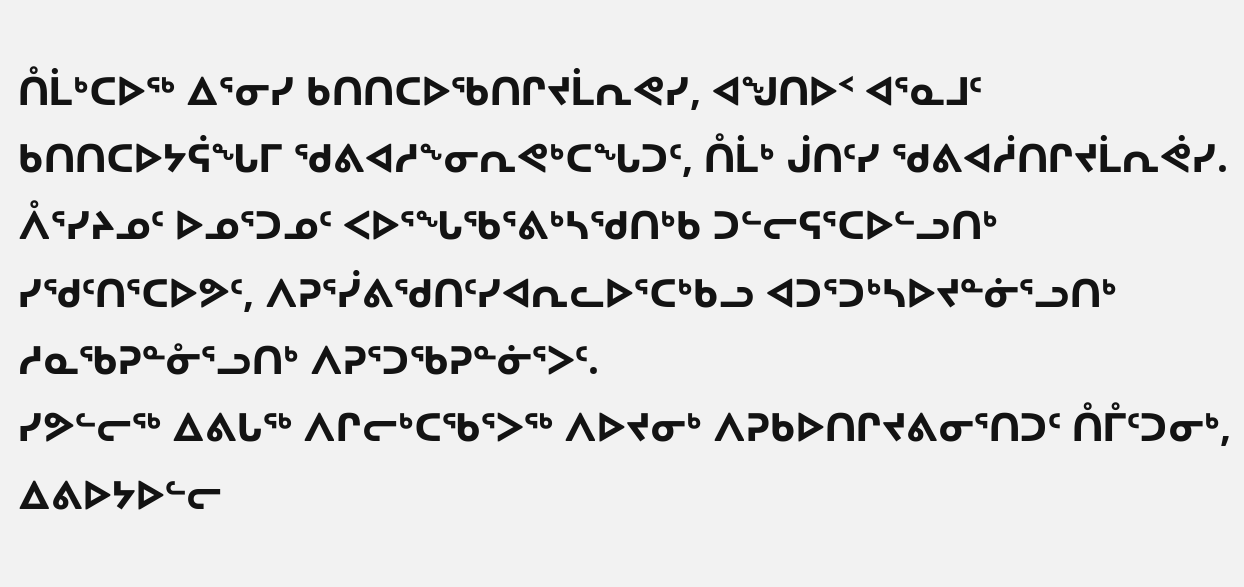ᑍᒫᒃᑕᐅᖅ ᐃᕐᓂᓯ ᑲᑎᑎᑕᐅᖃᑎᒋᔪᒫᕆᕙᓯ, ᐊᖑᑎᐅᑉ ᐊᕐᓇᒧᑦ ᑲᑎᑎᑕᐅᔭᕌᖓᒥ ᖁᕕᐊᓱᖕᓂᕆᕙᒃᑕᖓᑐᑦ, ᑍᒫᒃ ᒎᑎᑦᓯ ᖁᕕᐊᓲᑎᒋᔪᒫᕆᕚᓯ.
ᐰᕐᓯᔨᓄᑦ ᐅᓄᕐᑐᓄᑦ ᐸᐅᕐᖓᖃᕐᕕᒃᓴᖁᑎᒃᑲ ᑐᓪᓕᕋᕐᑕᐅᓪᓗᑎᒃ ᓯᖁᑦᑎᕐᑕᐅᕗᑦ, ᐱᕈᕐᓰᕕᖁᑎᑦᓯᐊᕆᓚᐅᕐᑕᒃᑲᓗ ᐊᑐᕐᑐᒃᓴᐅᔪᓐᓃᕐᓗᑎᒃ ᓱᓇᖃᕈᓐᓁᕐᓗᑎᒃ ᐱᕈᕐᑐᖃᕈᓐᓃᕐᐳᑦ.
ᓯᕗᓪᓕᖅ ᐃᕕᒐᖅ ᐱᒋᓕᒃᑕᖃᕐᐳᖅ ᐱᐅᔪᓂᒃ ᐱᕈᑲᐅᑎᒋᔪᕕᓂᕐᑎᑐᑦ ᑍᒤᑦᑐᓂᒃ, ᐃᕕᐅᔭᐅᓪᓕ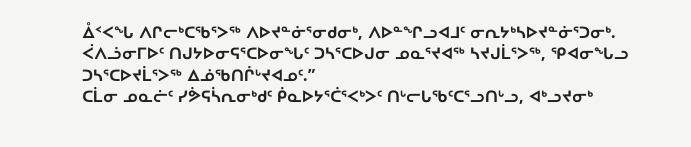ᐂᑉᐸᖓ ᐱᒋᓕᒃᑕᖃᕐᐳᖅ ᐱᐅᔪᓐᓃᕐᓂᑯᓂᒃ, ᐱᐅᓐᖏᓗᐊᒧᑦ ᓂᕆᔭᒃᓴᐅᔪᓐᓃᕐᑐᓂᒃ.
ᐹᐱᓘᓂᒥᐅᑦ ᑎᒍᔭᐅᓂᕋᕐᑕᐅᓂᖓᑦ ᑐᓴᕐᑕᐅᒍᓂ ᓄᓇᕐᔪᐊᖅ ᓴᔪᒍᒫᕐᐳᖅ, ᕿᐊᓂᖓᓗ ᑐᓴᕐᑕᐅᔪᒫᕐᐳᖅ ᐃᓅᖃᑎᒌᒡᔪᐊᓄᑦ.”
ᑕᒫᓂ ᓄᓇᓖᑦ ᓯᕘᕋᓵᕆᓂᒃᑯᑦ ᑮᓇᐅᔭᕐᑖᕐᐸᒃᐳᑦ ᑎᒡᓕᒐᖃᑦᑕᕐᓗᑎᒡᓗ, ᐊᒃᓗᔪᓂᒃ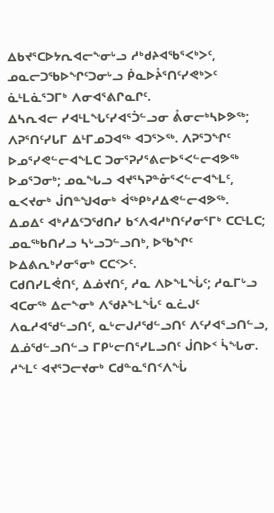ᐃᑲᔪᕐᑕᐅᔭᕆᐊᓕᖕᓂᒡᓗ ᓱᒃᑯᔨᐊᖃᕐᐸᒃᐳᑦ, ᓄᓇᓕᑐᖃᐅᖏᑦᑐᓂᒡᓗ ᑮᓇᐅᔧᕐᑎᑦᓯᕙᒃᐳᑦ ᓈᒻᒪᓈᕐᑐᒥᒃ ᐱᓂᐊᕐᕕᒋᓇᒋᑦ.
ᐃᓴᕆᐊᓕ ᓯᐊᒻᒪᖓᑦᓯᐊᕐᑑᓪᓗᓂ ᕔᓂᓕᒃᓴᐅᕗᖅ; ᐱᕈᕐᑎᑦᓯᒐᒥ ᐃᒻᒥᓄᑐᐊᖅ ᐊᑐᕐᐳᖅ. ᐱᕈᕐᑐᖏᑦ ᐅᓄᕐᓯᕙᓪᓕᐊᖕᒪᑕ ᑐᓂᕐᕈᓯᕐᕕᓕᐅᕐᐸᓪᓕᐊᕗᖅ ᐅᓄᕐᑐᓂᒃ; ᓄᓇᖓᓗ ᐊᔪᕐᓴᕈᓐᓁᕐᐸᓪᓕᐊᖕᒪᑦ, ᓇᐸᔪᓂᒃ ᒎᑎᓐᖑᐊᓂᒃ ᐋᖅᑭᒃᓱᐃᕙᓪᓕᐊᕗᖅ.
ᐃᓄᐃᑦ ᐊᒃᓱᐃᑦᑐᖁᑎᓯ ᑲᑉᐱᐊᓱᒃᑎᑦᓯᓂᕐᒥᒃ ᑕᑕᒻᒪᑕ; ᓄᓇᖅᑲᑎᓯᓗ ᓴᒡᓗᑐᓪᓗᑎᒃ, ᐅᖃᖏᑦ ᐅᐃᕕᕆᒃᓯᓂᕐᓂᒃ ᑕᑕᑉᐳᑦ.
ᑕᑯᑎᓯᒪᕚᑎᑦ, ᐃᓅᔪᑎᑦ, ᓱᓇ ᐱᐅᖕᒪᖔᑦ; ᓱᓇᒥᒡᓗ ᐊᑕᓂᖅ ᐃᓕᖕᓂᒃ ᐱᖁᔨᖕᒪᖔᑦ ᓇᓛᒍᑦ ᐱᓇᓱᐊᖁᓪᓗᑎᑦ, ᓇᒡᓕᒍᓱᖁᓪᓗᑎᑦ ᐱᑦᓯᐊᕐᓗᑎᓪᓗ, ᐃᓅᖁᓪᓗᑎᓪᓗ ᒥᑭᒡᓕᑎᕐᓯᒪᓗᑎᑦ ᒎᑎᐅᑉ ᓵᖓᓂ.
ᓱᖕᒪᑦ ᐊᔪᕐᑐᓕᔪᓂᒃ ᑕᑯᓐᓇᕐᑎᑉᐱᖔ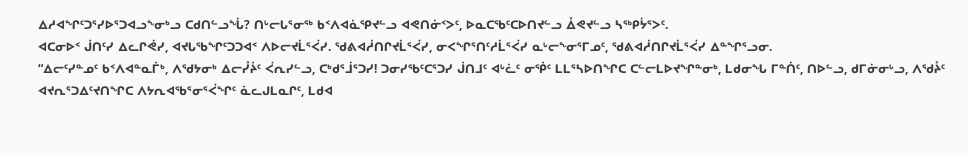ᐃᓱᐊᖏᑦᑐᕐᓯᐅᕐᑐᐊᓗᖕᓂᒃᓗ ᑕᑯᑎᓪᓗᖔ? ᑎᒡᓕᒐᕐᓂᖅ ᑲᑉᐱᐊᓈᕿᔪᓪᓗ ᐊᕙᑎᓃᑉᐳᑦ, ᐅᓇᑕᖃᑦᑕᐅᑎᔪᓪᓗ ᐂᕙᔪᓪᓗ ᓴᖅᑭᔮᕐᐳᑦ.
ᐊᑕᓂᐅᑉ ᒎᑎᑦᓯ ᐃᓚᒋᕚᓯ, ᐊᔪᒐᖃᖏᑦᑐᑐᐊᑉ ᐱᐅᓕᔪᒫᕐᐹᓯ. ᖁᕕᐊᓲᑎᒋᔪᒫᕐᐹᓯ, ᓂᐸᖏᕐᑎᑦᓱᒫᕐᐹᓯ ᓇᒡᓕᖕᓂᕐᒥᓄᑦ, ᖁᕕᐊᓲᑎᒋᔪᒫᕐᐹᓯ ᐃᓐᖏᕐᓗᓂ.
“ᐃᓕᑦᓯᓐᓄᑦ ᑲᑉᐱᐊᓐᓇᒦᒃ, ᐱᖁᔭᓂᒃ ᐃᓕᓮᔩᑦ ᐹᕆᓯᓪᓗ, ᑕᒃᑯᕐᒨᕐᑐᓯ! ᑐᓂᓯᖃᑦᑕᕐᑐᓯ ᒎᑎᒧᑦ ᐊᒡᓛᑦ ᓂᖀᑦ ᒪᒪᕐᓴᐅᑎᖏᑕ ᑕᓪᓕᒪᐅᔪᖏᓐᓂᒃ, ᒪᑯᓂᖓ ᒥᓐᑏᑦ, ᑎᐅᓪᓗ, ᑯᒥᓃᓂᒡᓗ, ᐱᖁᔧᑦ ᐊᔪᕆᕐᑐᐃᑦᔪᑎᖏᑕ ᐱᔭᕆᐊᖃᕐᓂᕐᐹᖏᑦ ᓈᓚᒍᒪᓇᒋᑦ, ᒪᑯᐊ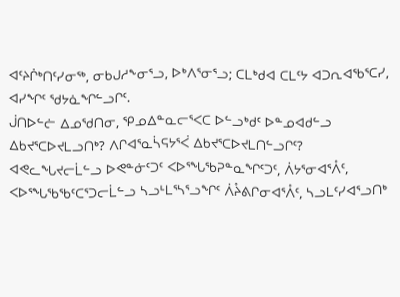ᐊᑦᔨᒌᒃᑎᑦᓯᓂᖅ, ᓂᑲᒍᓱᖕᓂᕐᓗ, ᐅᒃᐱᕐᓂᕐᓗ; ᑕᒪᒃᑯᐊ ᑕᒪᑦᔭ ᐊᑐᕆᐊᖃᕐᑕᓯ, ᐊᓯᖏᑦ ᖁᔭᓈᖏᓪᓗᒋᑦ.
ᒎᑎᐅᓪᓖ ᐃᓄᖁᑎᓂ, ᕿᓄᐃᓐᓇᓕᕐᐸᑕ ᐅᓪᓗᒃᑯᑦ ᐅᓐᓄᐊᑯᓪᓗ ᐃᑲᔪᕐᑕᐅᔪᒪᓗᑎᒃ? ᐱᒋᐊᕐᓇᓵᕋᔭᕐᐹ ᐃᑲᔪᕐᑕᐅᔪᒪᑎᓪᓗᒋᑦ?
ᐊᕙᓚᖓᔪᓕᒫᓪᓗ ᐅᕙᓐᓃᑦᑐᑦ ᐸᐅᕐᖓᖃᕈᓐᓇᖏᑦᑐᑦ, ᐲᔭᕐᓂᐊᕐᐰᑦ, ᐸᐅᕐᖓᖃᖃᑦᑕᕐᑐᓕᒫᓪᓗ ᓴᓗᒻᒪᕐᓴᕐᓗᖏᑦ ᐲᔧᕕᒋᓂᐊᕐᐰᑦ, ᓴᓗᒪᑦᓯᐊᕐᓗᑎᒃ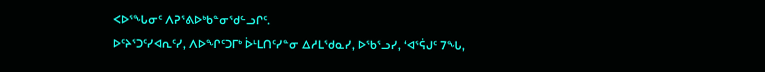ᐸᐅᕐᖓᓂᑦ ᐱᕈᕐᕕᐅᒃᑲᓐᓂᖁᓪᓗᒋᑦ.
ᐅᑦᔨᕐᑐᑦᓯᐊᕆᑦᓯ, ᐱᐅᖏᑦᑐᒥᒃ ᐆᒻᒪᑎᑦᓯᓐᓂ ᐃᓱᒪᖁᓇᓯ, ᐅᖃᕐᓗᓯ, ‘ᐊᕐᕌᒍᑦ 7ᖓ,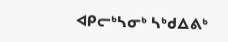ᐊᑭᓕᒃᓴᓂᒃ ᓴᒃᑯᐃᕕᒃ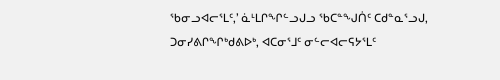ᖃᓂᓗᐊᓕᕐᒪᑦ,’ ᓈᒻᒪᒋᖏᓪᓗᒍᓗ ᖃᑕᓐᖑᑏᑦ ᑕᑯᓐᓇᕐᓗᒍ, ᑐᓂᓯᕕᒋᖏᒃᑯᕕᐅᒃ, ᐊᑕᓂᕐᒧᑦ ᓂᓪᓕᐊᓕᕋᔭᕐᒪᑦ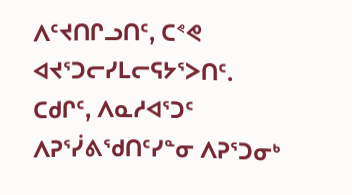ᐱᑦᔪᑎᒋᓗᑎᑦ, ᑕᕝᕙ ᐊᔪᕐᑐᓕᓯᒪᓕᕋᔭᕐᐳᑎᑦ.
ᑕᑯᒋᑦ, ᐱᓇᓱᐊᕐᑐᑦ ᐱᕈᕐᓰᕕᖁᑎᑦᓯᓐᓂ ᐱᕈᕐᑐᓂᒃ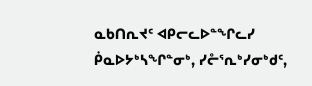ᓇᑲᑎᕆᔪᑦ ᐊᑭᓕᓚᐅᓐᖏᓚᓯ ᑮᓇᐅᔭᒃᓴᖏᓐᓂᒃ, ᓯᓔᕐᕆᒃᓯᓂᒃᑯᑦ,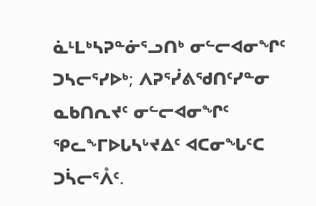ᓈᒻᒪᒃᓴᕈᓐᓃᕐᓗᑎᒃ ᓂᓪᓕᐊᓂᖏᑦ ᑐᓴᓕᕐᓯᐅᒃ; ᐱᕈᕐᓰᕕᖁᑎᑦᓯᓐᓂ ᓇᑲᑎᕆᔪᑦ ᓂᓪᓕᐊᓂᖏᑦ ᕿᓚᖕᒥᐅᒐᓴᒡᔪᐃᑦ ᐊᑕᓂᖓᑦᑕ ᑐᓵᓕᕐᐰᑦ.